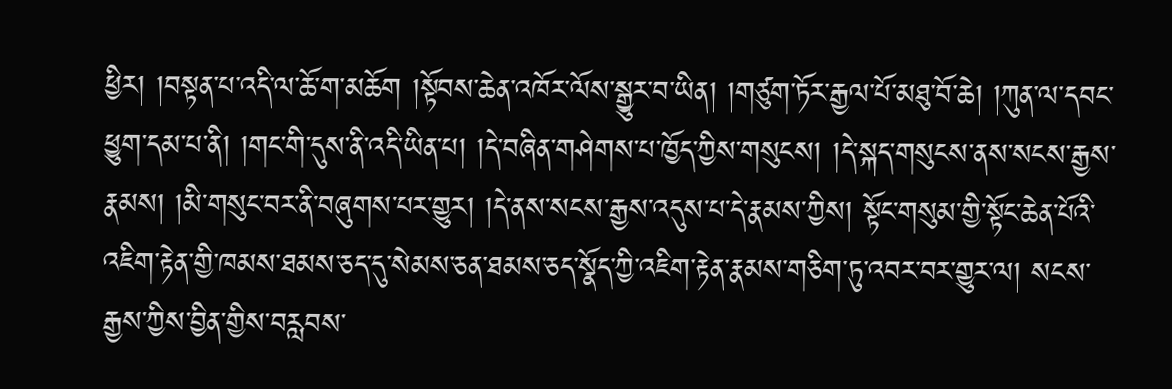ཕྱིར། །བསྟན་པ་འདི་ལ་ཆོ་ག་མཆོག །སྟོབས་ཆེན་འཁོར་ལོས་སྒྱུར་བ་ཡིན། །གཙུག་ཏོར་རྒྱལ་པོ་མཐུ་བོ་ཆེ། །ཀུན་ལ་དབང་ཕྱུག་དམ་པ་ནི། །གང་གི་དུས་ནི་འདི་ཡིན་པ། །དེ་བཞིན་གཤེགས་པ་ཁྱོད་ཀྱིས་གསུངས། །དེ་སྐད་གསུངས་ནས་སངས་རྒྱས་རྣམས། །མི་གསུང་བར་ནི་བཞུགས་པར་གྱུར། །དེ་ནས་སངས་རྒྱས་འདུས་པ་དེ་རྣམས་ཀྱིས། སྟོང་གསུམ་གྱི་སྟོང་ཆེན་པོའི་འཇིག་རྟེན་གྱི་ཁམས་ཐམས་ཅད་དུ་སེམས་ཅན་ཐམས་ཅད་སྣོད་ཀྱི་འཇིག་རྟེན་རྣམས་གཅིག་ཏུ་འབར་བར་གྱུར་ལ། སངས་རྒྱས་ཀྱིས་བྱིན་གྱིས་བརླབས་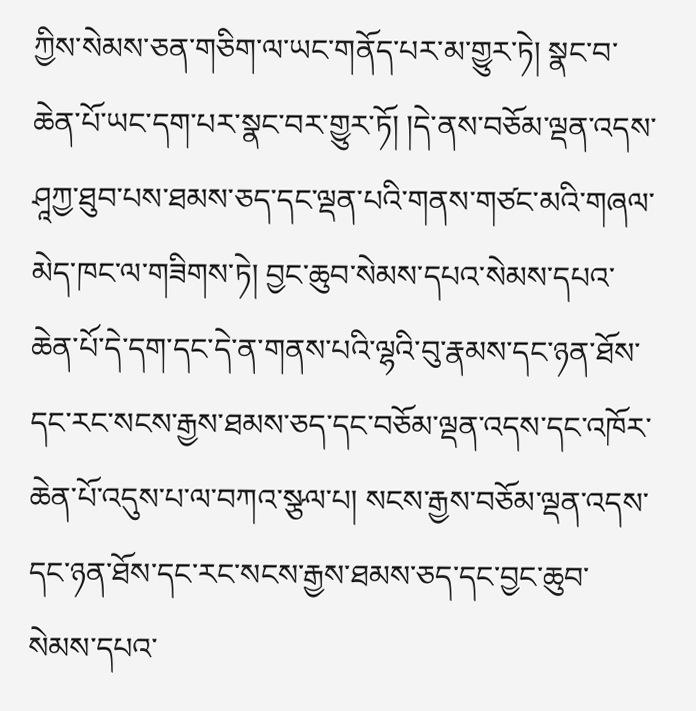ཀྱིས་སེམས་ཅན་གཅིག་ལ་ཡང་གནོད་པར་མ་གྱུར་ཏེ། སྣང་བ་ཆེན་པོ་ཡང་དག་པར་སྣང་བར་གྱུར་ཏོ། །དེ་ནས་བཅོམ་ལྡན་འདས་ཤཱཀྱ་ཐུབ་པས་ཐམས་ཅད་དང་ལྡན་པའི་གནས་གཙང་མའི་གཞལ་མེད་ཁང་ལ་གཟིགས་ཏེ། བྱང་ཆུབ་སེམས་དཔའ་སེམས་དཔའ་ཆེན་པོ་དེ་དག་དང་དེ་ན་གནས་པའི་ལྷའི་བུ་རྣམས་དང་ཉན་ཐོས་དང་རང་སངས་རྒྱས་ཐམས་ཅད་དང་བཅོམ་ལྡན་འདས་དང་འཁོར་ཆེན་པོ་འདུས་པ་ལ་བཀའ་སྩལ་པ། སངས་རྒྱས་བཅོམ་ལྡན་འདས་དང་ཉན་ཐོས་དང་རང་སངས་རྒྱས་ཐམས་ཅད་དང་བྱང་ཆུབ་སེམས་དཔའ་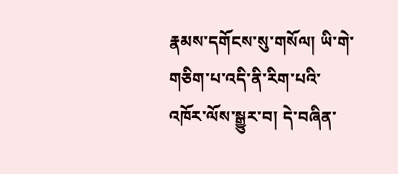རྣམས་དགོངས་སུ་གསོལ། ཡི་གེ་གཅིག་པ་འདི་ནི་རིག་པའི་འཁོར་ལོས་སྒྱུར་བ། དེ་བཞིན་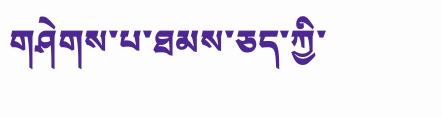གཤེགས་པ་ཐམས་ཅད་ཀྱི་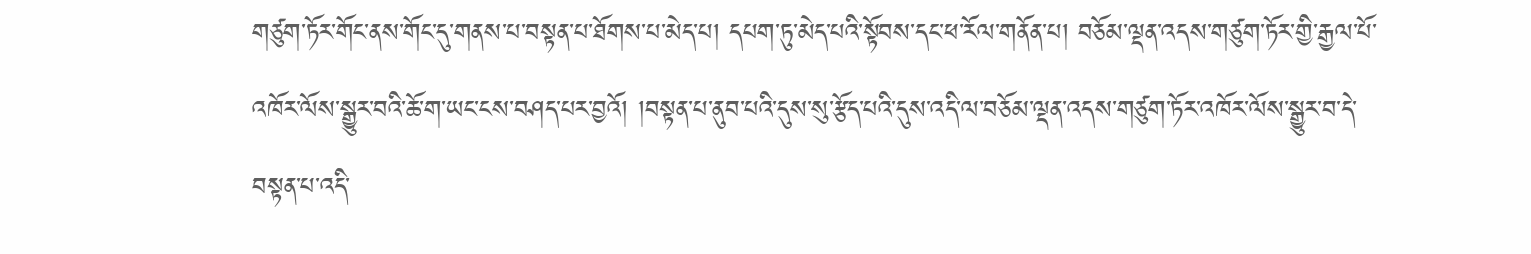གཙུག་ཏོར་གོང་ནས་གོང་དུ་གནས་པ་བསྟན་པ་ཐོགས་པ་མེད་པ། དཔག་ཏུ་མེད་པའི་སྟོབས་དང་ཕ་རོལ་གནོན་པ། བཅོམ་ལྡན་འདས་གཙུག་ཏོར་གྱི་རྒྱལ་པོ་འཁོར་ལོས་སྒྱུར་བའི་ཆོ་ག་ཡང་ངས་བཤད་པར་བྱའོ། །བསྟན་པ་ནུབ་པའི་དུས་སུ་རྩོད་པའི་དུས་འདི་ལ་བཅོམ་ལྡན་འདས་གཙུག་ཏོར་འཁོར་ལོས་སྒྱུར་བ་དེ་བསྟན་པ་འདི་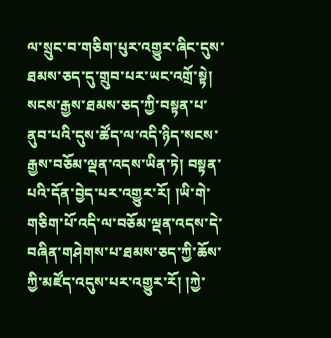ལ་སྲུང་བ་གཅིག་པུར་འགྱུར་ཞིང་དུས་ཐམས་ཅད་དུ་གྲུབ་པར་ཡང་འགྲོ་སྟེ། སངས་རྒྱས་ཐམས་ཅད་ཀྱི་བསྟན་པ་ནུབ་པའི་དུས་ཚོད་ལ་འདི་ཉིད་སངས་རྒྱས་བཅོམ་ལྡན་འདས་ཡིན་ཏེ། བསྟན་པའི་དོན་བྱེད་པར་འགྱུར་རོ། །ཡི་གེ་གཅིག་པོ་འདི་ལ་བཅོམ་ལྡན་འདས་དེ་བཞིན་གཤེགས་པ་ཐམས་ཅད་ཀྱི་ཆོས་ཀྱི་མཛོད་འདུས་པར་འགྱུར་རོ། །ཀྱེ་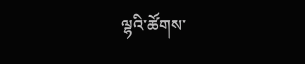ལྷའི་ཚོགས་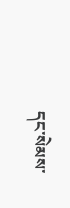དང་སེམས་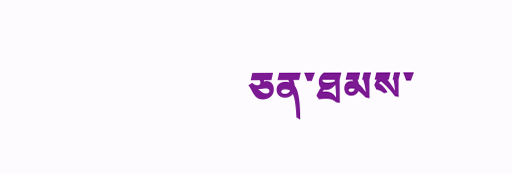ཅན་ཐམས་